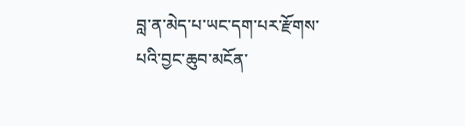བླ་ན་མེད་པ་ཡང་དག་པར་རྫོགས་པའི་བྱང་ཆུབ་མངོན་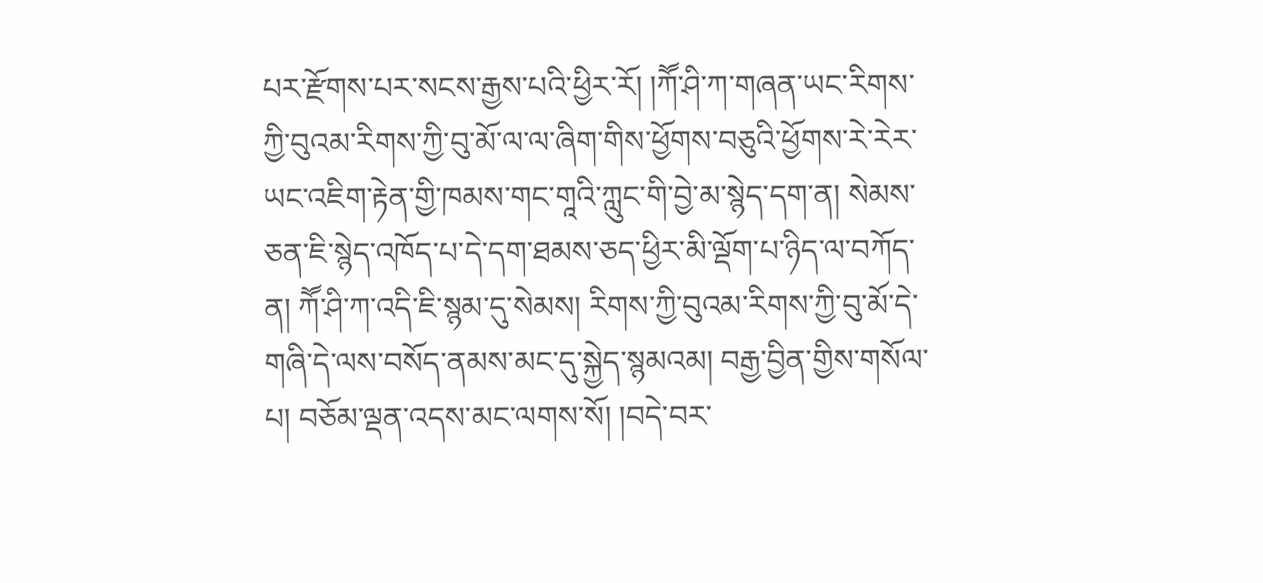པར་རྫོགས་པར་སངས་རྒྱས་པའི་ཕྱིར་རོ། །ཀཽ་ཤི་ཀ་གཞན་ཡང་རིགས་ཀྱི་བུའམ་རིགས་ཀྱི་བུ་མོ་ལ་ལ་ཞིག་གིས་ཕྱོགས་བཅུའི་ཕྱོགས་རེ་རེར་ཡང་འཇིག་རྟེན་གྱི་ཁམས་གང་གཱའི་ཀླུང་གི་བྱེ་མ་སྙེད་དག་ན། སེམས་ཅན་ཇི་སྙེད་འཁོད་པ་དེ་དག་ཐམས་ཅད་ཕྱིར་མི་ལྡོག་པ་ཉིད་ལ་བཀོད་ན། ཀཽ་ཤི་ཀ་འདི་ཇི་སྙམ་དུ་སེམས། རིགས་ཀྱི་བུའམ་རིགས་ཀྱི་བུ་མོ་དེ་གཞི་དེ་ལས་བསོད་ནམས་མང་དུ་སྐྱེད་སྙམའམ། བརྒྱ་བྱིན་གྱིས་གསོལ་པ། བཅོམ་ལྡན་འདས་མང་ལགས་སོ། །བདེ་བར་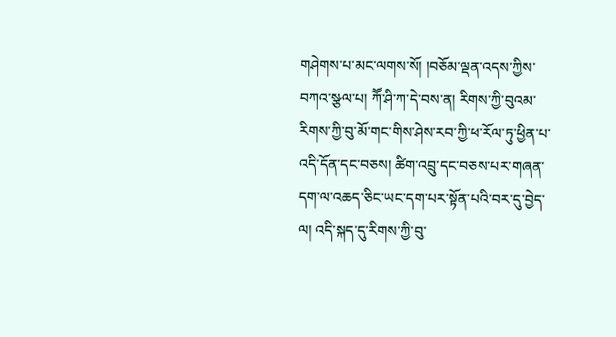གཤེགས་པ་མང་ལགས་སོ། །བཅོམ་ལྡན་འདས་ཀྱིས་བཀའ་སྩལ་པ། ཀཽ་ཤི་ཀ་དེ་བས་ན། རིགས་ཀྱི་བུའམ་རིགས་ཀྱི་བུ་མོ་གང་གིས་ཤེས་རབ་ཀྱི་ཕ་རོལ་ཏུ་ཕྱིན་པ་འདི་དོན་དང་བཅས། ཚིག་འབྲུ་དང་བཅས་པར་གཞན་དག་ལ་འཆད་ཅིང་ཡང་དག་པར་སྟོན་པའི་བར་དུ་བྱེད་ལ། འདི་སྐད་དུ་རིགས་ཀྱི་བུ་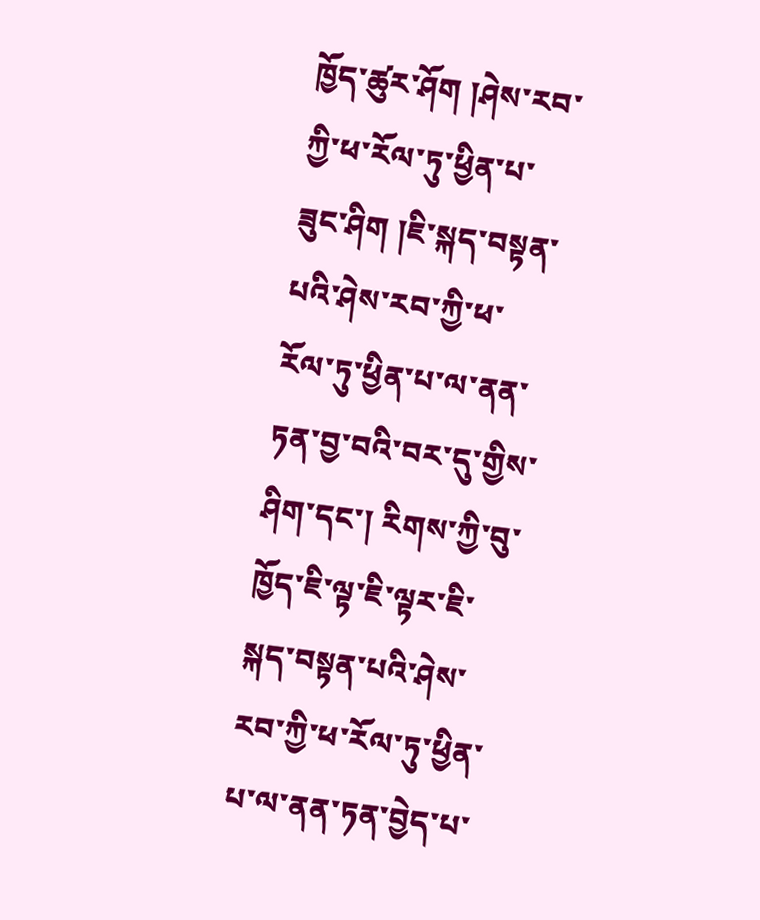ཁྱོད་ཚུར་ཤོག །ཤེས་རབ་ཀྱི་ཕ་རོལ་ཏུ་ཕྱིན་པ་ཟུང་ཤིག །ཇི་སྐད་བསྟན་པའི་ཤེས་རབ་ཀྱི་ཕ་རོལ་ཏུ་ཕྱིན་པ་ལ་ནན་ཏན་བྱ་བའི་བར་དུ་གྱིས་ཤིག་དང་། རིགས་ཀྱི་བུ་ཁྱོད་ཇི་ལྟ་ཇི་ལྟར་ཇི་སྐད་བསྟན་པའི་ཤེས་རབ་ཀྱི་ཕ་རོལ་ཏུ་ཕྱིན་པ་ལ་ནན་ཏན་བྱེད་པ་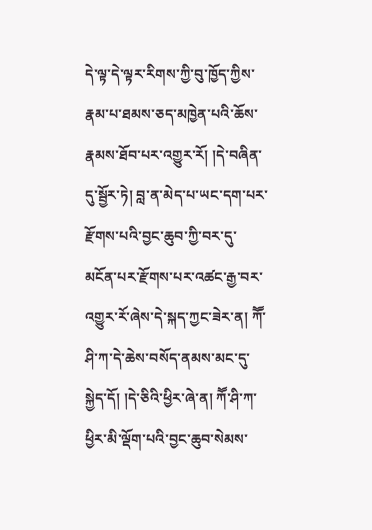དེ་ལྟ་དེ་ལྟར་རིགས་ཀྱི་བུ་ཁྱོད་ཀྱིས་རྣམ་པ་ཐམས་ཅད་མཁྱེན་པའི་ཆོས་རྣམས་ཐོབ་པར་འགྱུར་རོ། །དེ་བཞིན་དུ་སྦྱོར་ཏེ། བླ་ན་མེད་པ་ཡང་དག་པར་རྫོགས་པའི་བྱང་ཆུབ་ཀྱི་བར་དུ་མངོན་པར་རྫོགས་པར་འཚང་རྒྱ་བར་འགྱུར་རོ་ཞེས་དེ་སྐད་ཀྱང་ཟེར་ན། ཀཽ་ཤི་ཀ་དེ་ཆེས་བསོད་ནམས་མང་དུ་སྐྱེད་དོ། །དེ་ཅིའི་ཕྱིར་ཞེ་ན། ཀཽ་ཤི་ཀ་ཕྱིར་མི་ལྡོག་པའི་བྱང་ཆུབ་སེམས་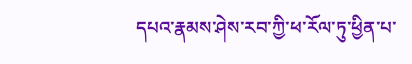དཔའ་རྣམས་ཤེས་རབ་ཀྱི་ཕ་རོལ་ཏུ་ཕྱིན་པ་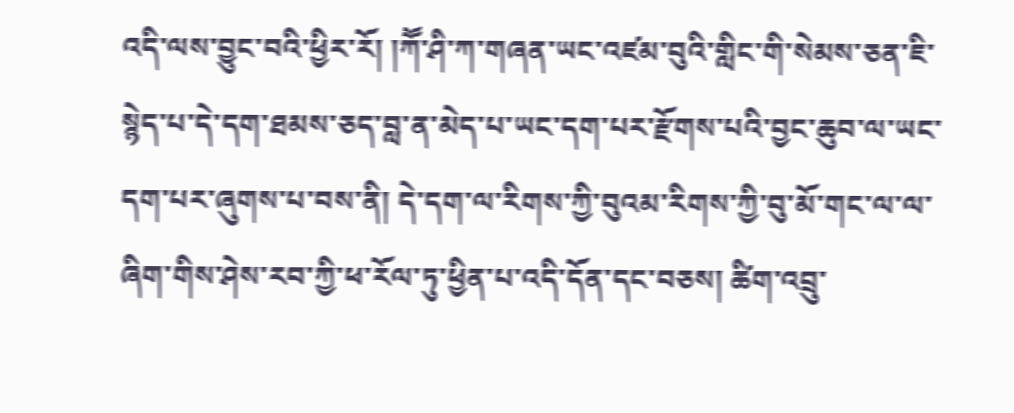འདི་ལས་བྱུང་བའི་ཕྱིར་རོ། །ཀཽ་ཤི་ཀ་གཞན་ཡང་འཛམ་བུའི་གླིང་གི་སེམས་ཅན་ཇི་སྙེད་པ་དེ་དག་ཐམས་ཅད་བླ་ན་མེད་པ་ཡང་དག་པར་རྫོགས་པའི་བྱང་ཆུབ་ལ་ཡང་དག་པར་ཞུགས་པ་བས་ནི། དེ་དག་ལ་རིགས་ཀྱི་བུའམ་རིགས་ཀྱི་བུ་མོ་གང་ལ་ལ་ཞིག་གིས་ཤེས་རབ་ཀྱི་ཕ་རོལ་ཏུ་ཕྱིན་པ་འདི་དོན་དང་བཅས། ཚིག་འབྲུ་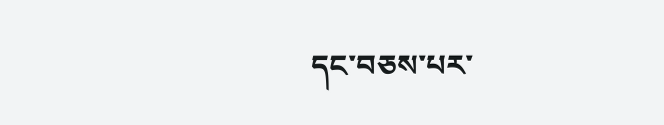དང་བཅས་པར་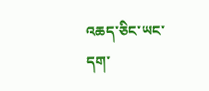འཆད་ཅིང་ཡང་དག་